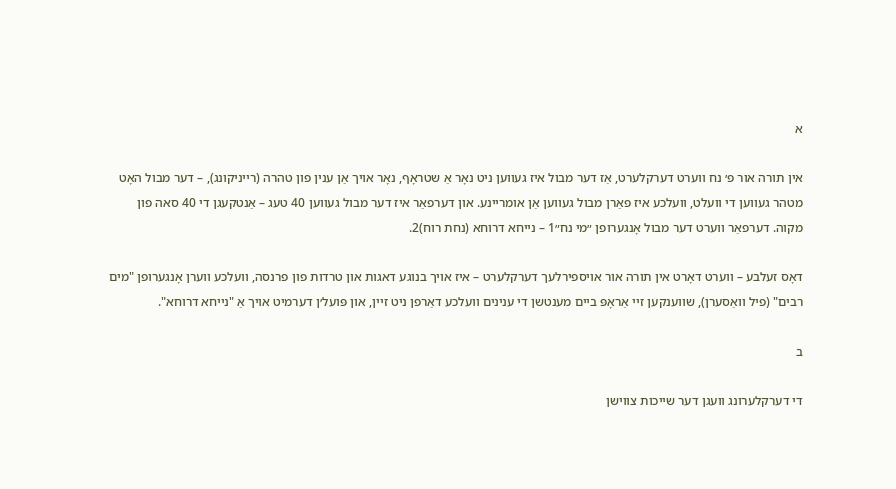א

אין תורה אור פ׳ נח ווערט דערקלערט, אַז דער מבול איז געווען ניט נאָר אַ שטראָף, נאָר אויך אַן ענין פון טהרה (רייניקונג), – דער מבול האָט מטהר געווען די וועלט, וועלכע איז פאַרן מבול געווען אַן אומריינע. און דערפאַר איז דער מבול געווען 40 טעג – אַנטקעגן די 40 סאה פון מקוה. דערפאַר ווערט דער מבול אָנגערופן ״מי נח״1 – נייחא דרוחא (נחת רוח)2.

דאָס זעלבע – ווערט דאָרט אין תורה אור אויספירלעך דערקלערט – איז אויך בנוגע דאגות און טרדות פון פרנסה, וועלכע ווערן אָנגערופן "מים רבים" (פיל וואַסערן), שווענקען זיי אַראָפּ ביים מענטשן די ענינים וועלכע דאַרפן ניט זיין, און פּועל׳ן דערמיט אויך אַ "נייחא דרוחא".

ב

די דערקלערונג וועגן דער שייכות צווישן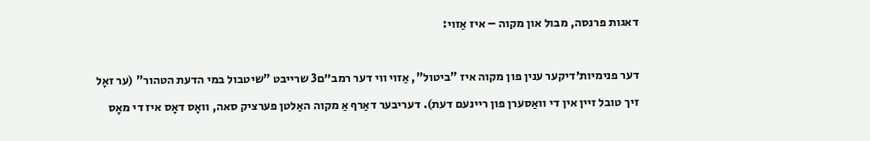דאגות פרנסה, מבול און מקוה – איז אַזוי:

דער פנימיות׳דיקער ענין פון מקוה איז "ביטול", אַזוי ווי דער רמב״ם3 שרייבט "שיטבול במי הדעת הטהור" (ער זאָל זיך טובל זיין אין די וואַסערן פון ריינעם דעת). דעריבער דאַרף אַ מקוה האַלטן פערציק סאה, וואָס דאָס איז די מאָס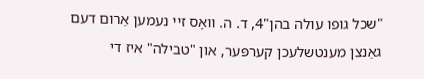"שכל גופו עולה בהן"4, ד. ה. וואָס זיי נעמען אַרום דעם גאַנצן מענטשלעכן קערפּער, און "טבילה" איז די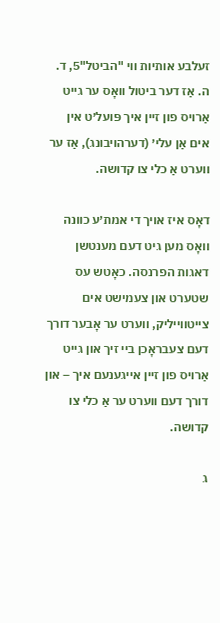זעלבע אותיות ווי "הביטל"5, ד. ה. אַז דער ביטול וואָס ער גייט אַרויס פון זיין איך פּועל׳ט אין אים אַן עלי׳ (דערהויבונג), אַז ער ווערט אַ כלי צו קדושה.

דאָס איז אויך די אמת׳ע כוונה וואָס מען גיט דעם מענטשן דאגות הפרנסה. כאָטש עס שטערט און צעמישט אים צייטווייליק, ווערט ער אָבער דורך דעם צעבראָכן ביי זיך און גייט אַרויס פון זיין אייגענעם איך – און דורך דעם ווערט ער אַ כלי צו קדושה.

ג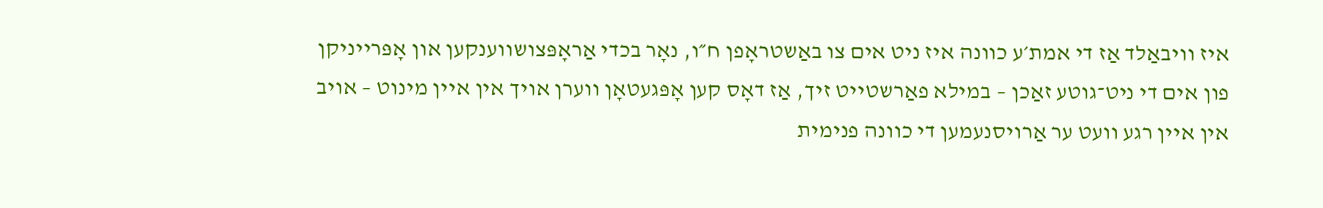איז וויבאַלד אַז די אמת׳ע כוונה איז ניט אים צו באַשטראָפן ח״ו, נאָר בכדי אַראָפּצושווענקען און אָפּרייניקן פון אים די ניט־גוטע זאַכן – במילא פאַרשטייט זיך, אַז דאָס קען אָפּגעטאָן ווערן אויך אין איין מינוט – אויב אין איין רגע וועט ער אַרויסנעמען די כוונה פנימית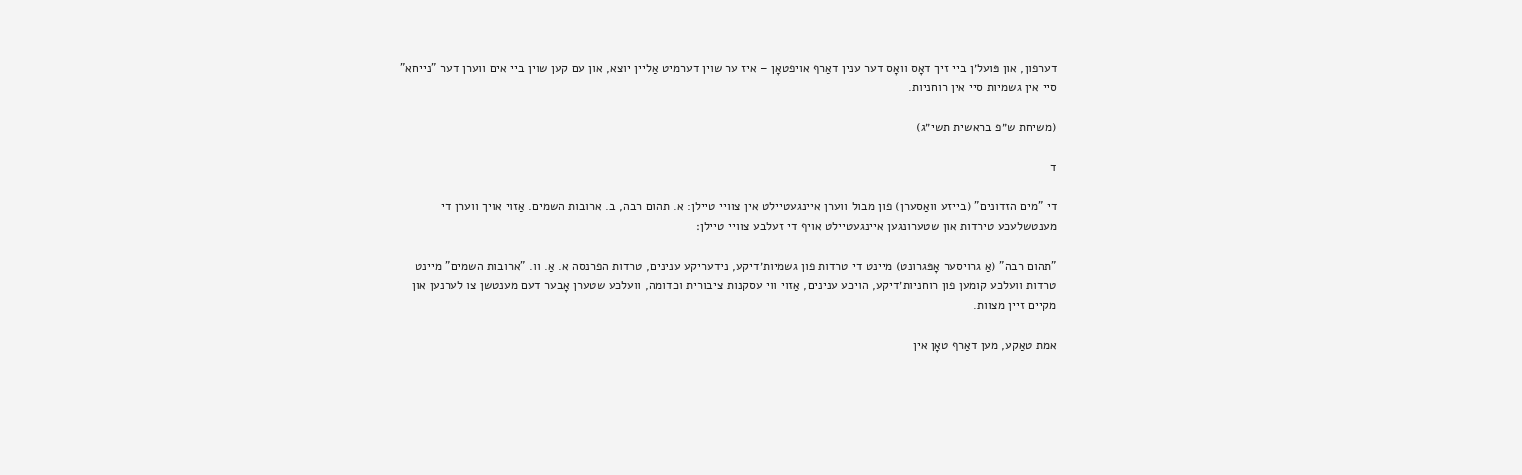דערפון, און פּועל׳ן ביי זיך דאָס וואָס דער ענין דאַרף אויפטאָן – איז ער שוין דערמיט אַליין יוצא, און עם קען שוין ביי אים ווערן דער "נייחא" סיי אין גשמיות סיי אין רוחניות.

(משיחת ש״פ בראשית תשי״ג)

ד

די "מים הזדונים" (בייזע וואַסערן) פון מבול ווערן איינגעטיילט אין צוויי טיילן: א. תהום רבה, ב. ארובות השמים. אַזוי אויך ווערן די מענטשלעכע טירדות און שטערונגען איינגעטיילט אויף די זעלבע צוויי טיילן׃

"תהום רבה" (אַ גרויסער אָפּגרונט) מיינט די טרדות פון גשמיות׳דיקע, נידעריקע ענינים, טרדות הפרנסה א. אַ. וו. "ארובות השמים" מיינט טרדות וועלכע קומען פון רוחניות׳דיקע, הויכע ענינים, אַזוי ווי עסקנות ציבורית וכדומה, וועלכע שטערן אָבער דעם מענטשן צו לערנען און מקיים זיין מצוות.

אמת טאַקע, מען דאַרף טאָן אין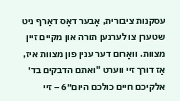עסקנות ציבורית, אָבער דאָס דאַרף ניט שטערן צו לערנען תורה און מקיים זיין מצוות. וואָרום דער ענין פון מצוות איז, אַז דורך זיי ווערט "ואתם הדבקים בד׳ אלקיכם חיים כולכם היום״6 – זיי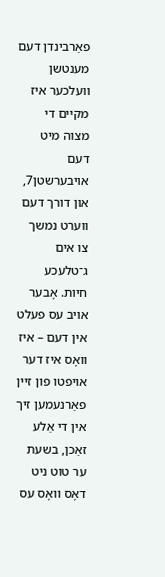פאַרבינדן דעם מענטשן וועלכער איז מקיים די מצוה מיט דעם אויבערשטן7, און דורך דעם ווערט נמשך צו אים ג־טלעכע חיות. אָבער אויב עס פעלט אין דעם – איז וואָס איז דער אויפטו פון זיין פאַרנעמען זיך אין די אַלע זאַכן, בשעת ער טוט ניט דאָס וואָס עס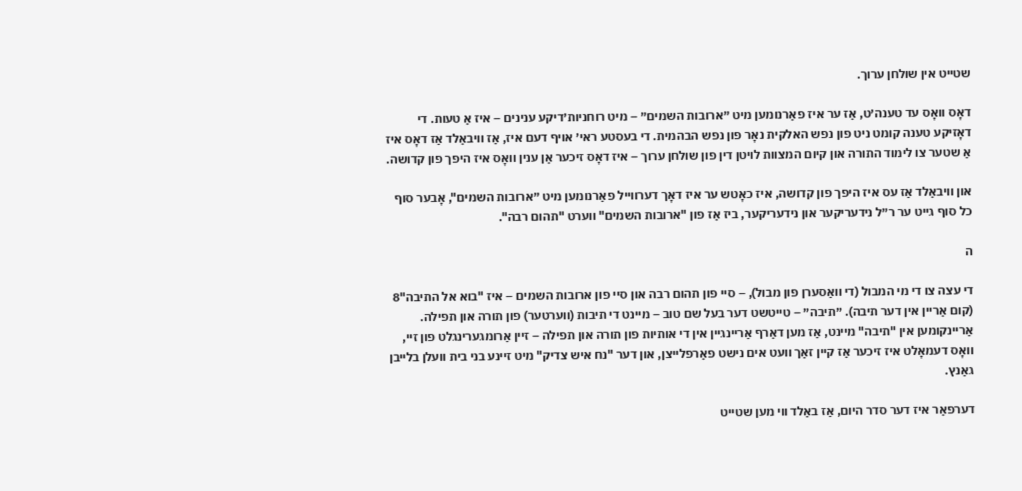שטייט אין שולחן ערוך.

דאָס וואָס עד טענה׳ט, אַז ער איז פאַרנומען מיט ״ארובות השמים״ – מיט רוחניות׳דיקע ענינים – איז אַ טעות. די דאָזיקע טענה קומט ניט פון נפש האלקית נאָר פון נפש הבהמית. די בעסטע ראי׳ אויף דעם איז, אַז וויבאַלד אַז דאָס איז אַ שטער צו לימוד התורה און קיום המצוות לויטן דין פון שולחן ערוך – איז דאָס זיכער אַן ענין וואָס איז היפך פון קדושה.

און וויבאַלד אַז עס איז היפך פון קדושה, איז כאָטש ער איז דאָך דערווייל פאַרנומען מיט ״ארובות השמים", אָבער סוף כל סוף גייט ער ר״ל נידעריקער און נידעריקער, ביז אַז פון "ארובות השמים" ווערט "תהום רבה".

ה

די עצה צו די מי המבול (די וואַסערן פון מבול), – סיי פון תהום רבה און סיי פון ארובות השמים – איז "בוא אל התיבה"8 (קום אַריין אין דער תיבה). ״תיבה״ – טייטשט דער בעל שם טוב – מיינט די תיבות (ווערטער) פון תורה און תפילה. אַריינקומען אין "תיבה" מיינט, אַז מען דאַרף אַריינגיין אין די אותיות פון תורה און תפילה – זיין אַרומגערינגלט פון זיי, וואָס דעמאָלט איז זיכער אַז קיין זאַך וועט אים נישט פאַרפלייצן, און דער "נח איש צדיק" מיט זיינע בני בית וועלן בלייבן גאַנץ.

דערפאַר איז דער סדר היום, אַז באַלד ווי מען שטייט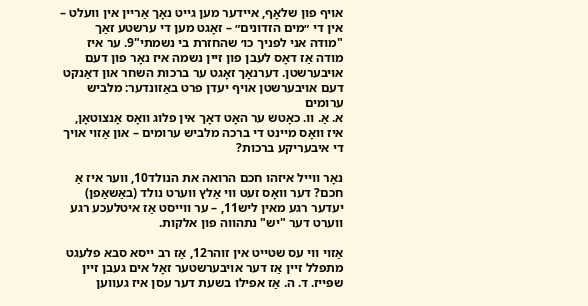אויף פון שלאָף, איידער מען גייט נאָך אַריין אין וועלט – אין די ״מים הזדונים״ – זאָגט מען די ערשטע זאַך "מודה אני לפניך כו׳ שהחזרת בי נשמתי"9. ער איז מודה אַז דאָס לעבן פון זיין נשמה איז נאָר פון דעם אויבערשטן. דערנאָך זאָגט ער ברכות השחר און דאַנקט דעם אויבערשטן אויף יעדן פרט באַזונדער: מלביש ערומים
א. אַ. וו. כאָטש ער האָט דאָך אין פלוג וואָס אָנצוטאָן, איז וואָס מיינט די ברכה מלביש ערומים – און אַזוי אויך די איבעריקע ברכות?

נאָר ווייל איזהו חכם הרואה את הנולד10, ווער איז אַ חכם? דער וואָס זעט ווי אַלץ ווערט נולד (באַשאַפן) יעדער רגע מאין ליש11, – ער ווייסט אַז איטלעכע רגע ווערט דער "יש" נתהווה פון אלקות.

אַזוי ווי עס שטייט אין זוהר12, אַז רב ייסא סבא פלעגט מתפלל זיין אַז דער אויבערשטער זאָל אים געבן זיין שפּייז. ד. ה. אַז אפילו בשעת דער עסן איז געווען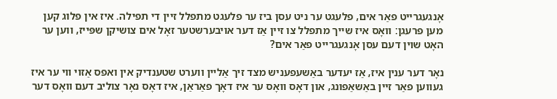אָנגעגרייט פאַר אים, פלעגט ער ניט עסן ביז ער פלעגט מתפלל זיין די תפילה. איז אין פלוג קען מען פרעגן: וואָס איז שייך מתפלל צו זיין אַז דער אויבערשטער זאָל אים צושיקן שפּייז, ווען ער האָט שוין דעם עסן אָנגעגרייט פאַר אים?

נאָר דער ענין איז, אַז יעדער באַשעפעניש מצד זיך אַליין ווערט שטענדיק אין ואפס אַזוי ווי ער איז געווען פאַר זיין באַשאַפונג, און דאָס וואָס ער איז דאָך פאַראַן, איז דאָס נאָר צוליב דעם וואָס דער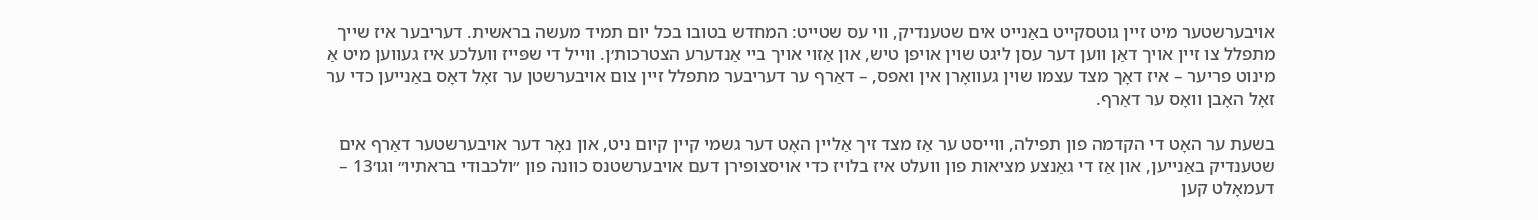אויבערשטער מיט זיין גוטסקייט באַנייט אים שטענדיק, ווי עס שטייט: המחדש בטובו בכל יום תמיד מעשה בראשית. דעריבער איז שייך מתפלל צו זיין אויך דאַן ווען דער עסן ליגט שוין אויפן טיש, און אַזוי אויך ביי אַנדערע הצטרכות׳ן. ווייל די שפּייז וועלכע איז געווען מיט אַ מינוט פריער – איז דאָך מצד עצמו שוין געוואָרן אין ואפס, – דאַרף ער דעריבער מתפלל זיין צום אויבערשטן ער זאָל דאָס באַנייען כדי ער זאָל האָבן וואָס ער דאַרף.

בשעת ער האָט די הקדמה פון תפילה, ווייסט ער אַז מצד זיך אַליין האָט דער גשמי קיין קיום ניט, און נאָר דער אויבערשטער דאַרף אים שטענדיק באַנייען, און אַז די גאַנצע מציאות פון וועלט איז בלויז כדי אויסצופירן דעם אויבערשטנס כוונה פון ״ולכבודי בראתיו״ וגו׳13 – דעמאָלט קען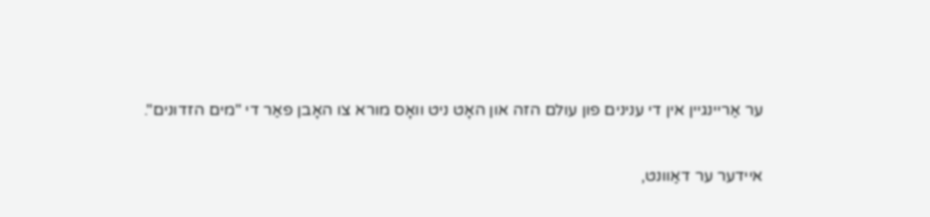ער אַריינגיין אין די ענינים פון עולם הזה און האָט ניט וואָס מורא צו האָבן פאַר די "מים הזדונים".

איידער ער דאַוונט,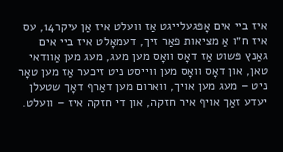איז ביי אים אָפּגעלייגט אַז וועלט איז אַן עיקר14, עס איז ח״ו אַ מציאות פאַר זיך, דעמאָלט איז ביי אים גאַנץ פּשוט אַז דאָס וואָס מען מעג, מעג מען אַוודאי טאן, און דאָס וואָס מען ווייסט ניט זיכער אַז מען טאָר ניט – מעג מען אויך, ווארום מען דאַרף דאָך שטעלן יעדע זאַך אויף איר חזקה, און די חזקה איז – וועלט.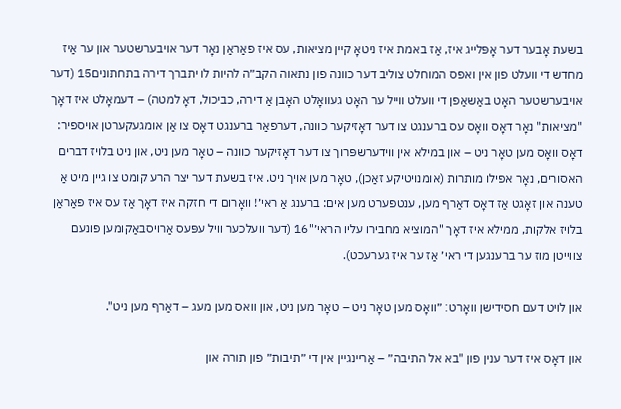בשעת אָבער דער אָפּלייג איז, אַז באמת איז ניטאָ קיין מציאות, עס איז פאַראַן נאָר דער אויבערשטער און ער אַיז מחדש די וועלט פון אין ואפס המוחלט צוליב דער כוונה פון נתאוה הקב״ה להיות לו יתברך דירה בתחתונים15 (דער אויבערשטער האָט באַשאַפן די וועלט ווייל ער האָט געוואָלט האָבן אַ דירה, כביכול, דאָ למטה) – דעמאָלט איז דאָך "מציאות" נאָר דאָס וואָס עס ברענגט צו דער דאָזיקער כוונה, דערפאַר ברענגט דאָס צו אַן אומגעקערטן אויספיר: דאָס וואָס מען טאָר ניט – און במילא אין ווידערשפּרוך צו דער דאָזיקער כוונה – טאָר מען ניט, און ניט בלויז דברים האסורים, נאָר אפילו מותרות (אומנויטיקע זאַכן), טאָר מען אויך ניט. איז בשעת דער יצר הרע קומט צו גיין מיט אַ טענה און זאָגט אַז דאָס דאַרף מען, ענטפערט מען אים: ברענג אַ ראי׳! וואָרום די חזקה איז דאָך אַז עס איז פאַראַן בלויז אלקות, ממילא איז דאָך "המוציא מחבירו עליו הראי׳"16 (דער וועלכער וויל עפּעס אַרויסבאַקומען פונעם צווייטן מוז ער ברענגען די ראי׳ אַז ער איז גערעכט).

און לויט דעם חסידישן וואָרט׃ ״וואָס מען טאָר ניט – טאָר מען ניט, און וואס מען מעג – דאַרף מען ניט".

און דאָס איז דער ענין פון "בא אל התיבה״ – אַריינגיין אין די ״תיבות״ פון תורה און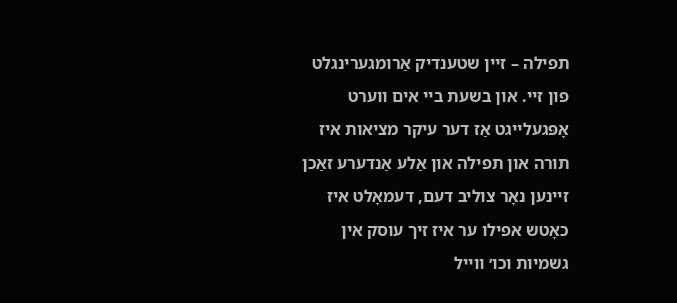תפילה – זיין שטענדיק אַרומגערינגלט פון זיי. און בשעת ביי אים ווערט אָפּגעלייגט אַז דער עיקר מציאות איז תורה און תפילה און אַלע אַנדערע זאַכן זיינען נאָר צוליב דעם, דעמאָלט איז כאָטש אפילו ער איז זיך עוסק אין גשמיות וכו׳ ווייל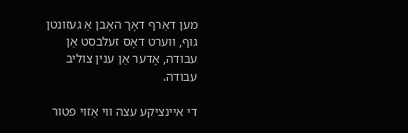מען דאַרף דאָך האָבן אַ געזונטן גוף, ווערט דאָס זעלבסט אַן עבודה, אָדער אַן ענין צוליב עבודה.

די איינציקע עצה ווי אַזוי פטור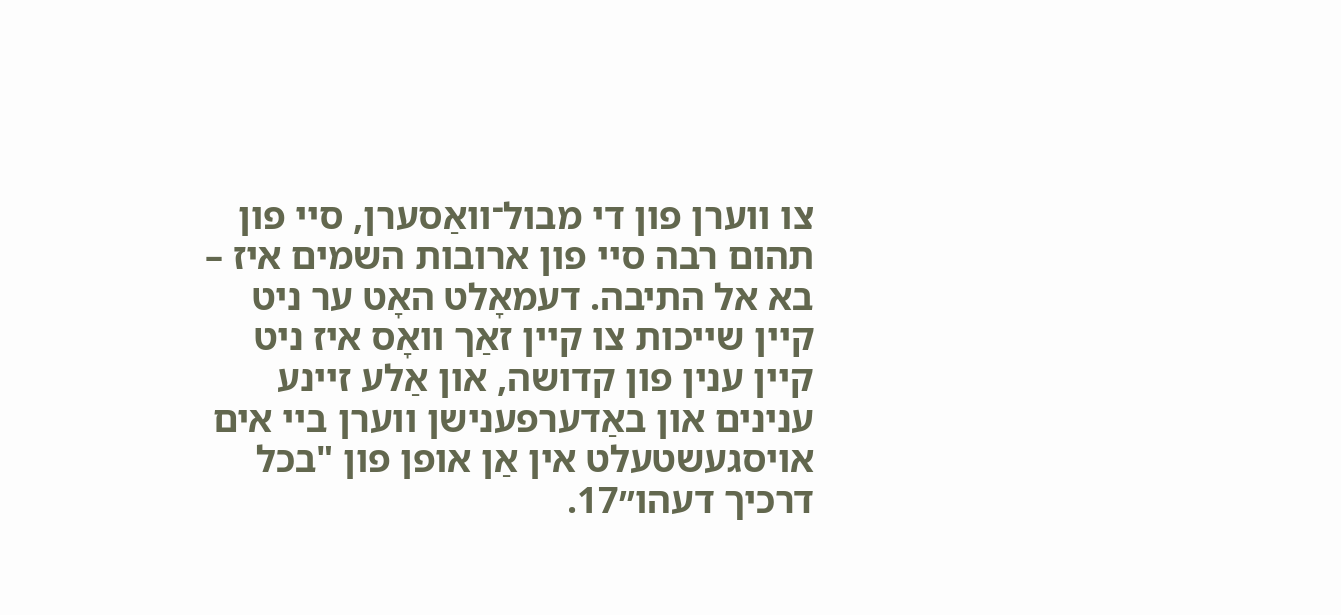צו ווערן פון די מבול־וואַסערן, סיי פון תהום רבה סיי פון ארובות השמים איז – בא אל התיבה. דעמאָלט האָט ער ניט קיין שייכות צו קיין זאַך וואָס איז ניט קיין ענין פון קדושה, און אַלע זיינע ענינים און באַדערפענישן ווערן ביי אים אויסגעשטעלט אין אַן אופן פון "בכל דרכיך דעהו״17.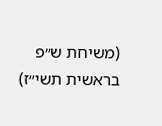(משיחת ש״פ בראשית תשי״ז)